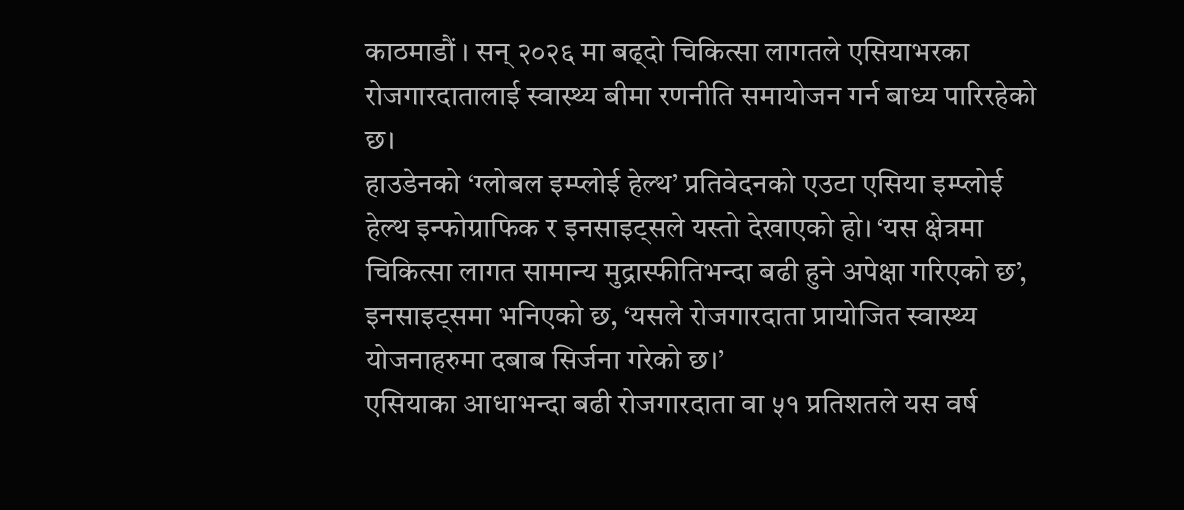काठमाडौं । सन् २०२६ मा बढ्दो चिकित्सा लागतले एसियाभरका रोजगारदातालाई स्वास्थ्य बीमा रणनीति समायोजन गर्न बाध्य पारिरहेको छ।
हाउडेनको ‘ग्लोबल इम्प्लोई हेल्थ’ प्रतिवेदनको एउटा एसिया इम्प्लोई हेल्थ इन्फोग्राफिक र इनसाइट्सले यस्तो देखाएको हो। ‘यस क्षेत्रमा चिकित्सा लागत सामान्य मुद्रास्फीतिभन्दा बढी हुने अपेक्षा गरिएको छ’, इनसाइट्समा भनिएको छ, ‘यसले रोजगारदाता प्रायोजित स्वास्थ्य योजनाहरुमा दबाब सिर्जना गरेको छ।’
एसियाका आधाभन्दा बढी रोजगारदाता वा ५१ प्रतिशतले यस वर्ष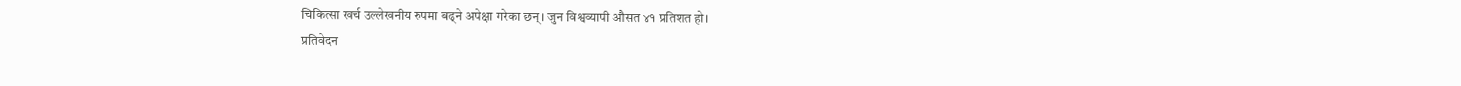चिकित्सा खर्च उल्लेखनीय रुपमा बढ्ने अपेक्षा गरेका छन्। जुन विश्वव्यापी औसत ४१ प्रतिशत हो।
प्रतिवेदन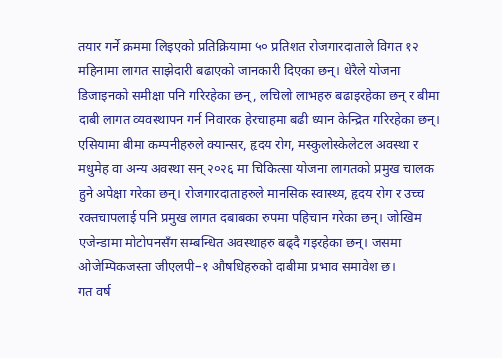तयार गर्ने क्रममा लिइएको प्रतिक्रियामा ५० प्रतिशत रोजगारदाताले विगत १२ महिनामा लागत साझेदारी बढाएको जानकारी दिएका छन्। धेरैले योजना डिजाइनको समीक्षा पनि गरिरहेका छन्, लचिलो लाभहरु बढाइरहेका छन् र बीमा दाबी लागत व्यवस्थापन गर्न निवारक हेरचाहमा बढी ध्यान केन्द्रित गरिरहेका छन्।
एसियामा बीमा कम्पनीहरुले क्यान्सर, हृदय रोग, मस्कुलोस्केलेटल अवस्था र मधुमेह वा अन्य अवस्था सन् २०२६ मा चिकित्सा योजना लागतको प्रमुख चालक हुने अपेक्षा गरेका छन्। रोजगारदाताहरुले मानसिक स्वास्थ्य, हृदय रोग र उच्च रक्तचापलाई पनि प्रमुख लागत दबाबका रुपमा पहिचान गरेका छन्। जोखिम एजेन्डामा मोटोपनसँग सम्बन्धित अवस्थाहरु बढ्दै गइरहेका छन्। जसमा ओजेम्पिकजस्ता जीएलपी–१ औषधिहरुको दाबीमा प्रभाव समावेश छ।
गत वर्ष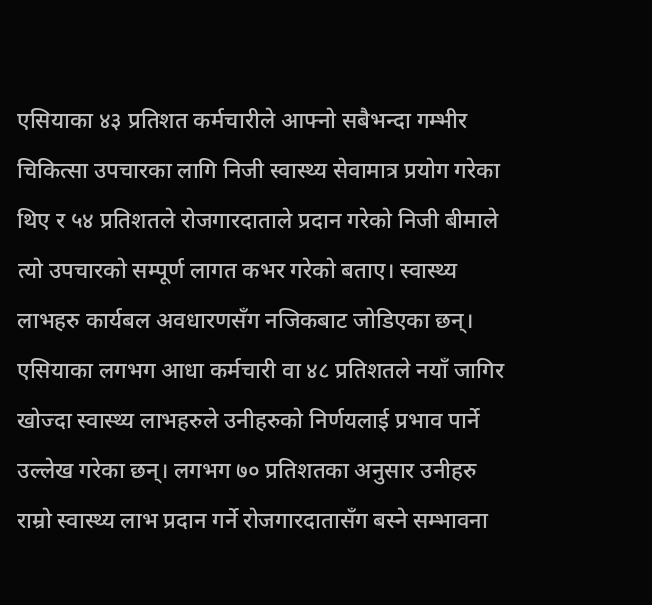एसियाका ४३ प्रतिशत कर्मचारीले आफ्नो सबैभन्दा गम्भीर चिकित्सा उपचारका लागि निजी स्वास्थ्य सेवामात्र प्रयोग गरेका थिए र ५४ प्रतिशतले रोजगारदाताले प्रदान गरेको निजी बीमाले त्यो उपचारको सम्पूर्ण लागत कभर गरेको बताए। स्वास्थ्य लाभहरु कार्यबल अवधारणसँग नजिकबाट जोडिएका छन्।
एसियाका लगभग आधा कर्मचारी वा ४८ प्रतिशतले नयाँ जागिर खोज्दा स्वास्थ्य लाभहरुले उनीहरुको निर्णयलाई प्रभाव पार्ने उल्लेख गरेका छन्। लगभग ७० प्रतिशतका अनुसार उनीहरु राम्रो स्वास्थ्य लाभ प्रदान गर्ने रोजगारदातासँग बस्ने सम्भावना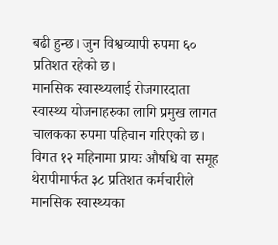बढी हुन्छ। जुन विश्वव्यापी रुपमा ६० प्रतिशत रहेको छ।
मानसिक स्वास्थ्यलाई रोजगारदाता स्वास्थ्य योजनाहरुका लागि प्रमुख लागत चालकका रुपमा पहिचान गरिएको छ। विगत १२ महिनामा प्रायः औषधि वा समूह थेरापीमार्फत ३८ प्रतिशत कर्मचारीले मानसिक स्वास्थ्यका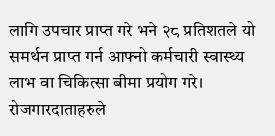लागि उपचार प्राप्त गरे भने २८ प्रतिशतले यो समर्थन प्राप्त गर्न आफ्नो कर्मचारी स्वास्थ्य लाभ वा चिकित्सा बीमा प्रयोग गरे।
रोजगारदाताहरुले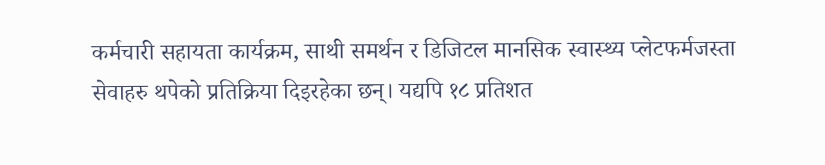कर्मचारी सहायता कार्यक्रम, साथी समर्थन र डिजिटल मानसिक स्वास्थ्य प्लेटफर्मजस्ता सेवाहरु थपेको प्रतिक्रिया दिइरहेका छन्। यद्यपि १८ प्रतिशत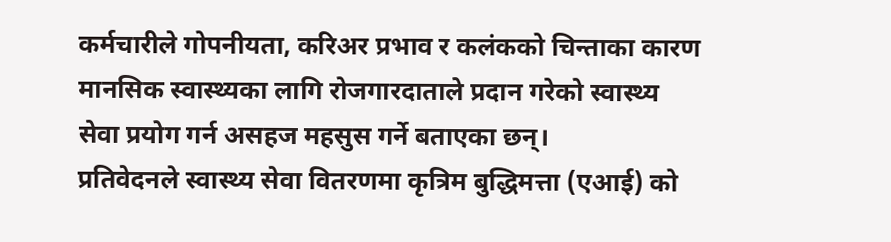कर्मचारीले गोपनीयता, करिअर प्रभाव र कलंकको चिन्ताका कारण मानसिक स्वास्थ्यका लागि रोजगारदाताले प्रदान गरेको स्वास्थ्य सेवा प्रयोग गर्न असहज महसुस गर्ने बताएका छन्।
प्रतिवेदनले स्वास्थ्य सेवा वितरणमा कृत्रिम बुद्धिमत्ता (एआई) को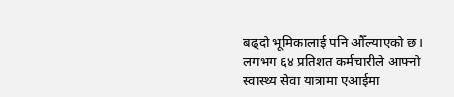बढ्दो भूमिकालाई पनि औँल्याएको छ। लगभग ६४ प्रतिशत कर्मचारीले आफ्नो स्वास्थ्य सेवा यात्रामा एआईमा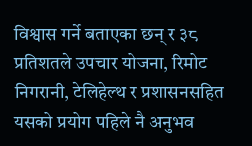विश्वास गर्ने बताएका छन् र ३८ प्रतिशतले उपचार योजना, रिमोट निगरानी, टेलिहेल्थ र प्रशासनसहित यसको प्रयोग पहिले नै अनुभव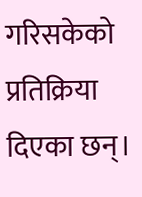गरिसकेको प्रतिक्रिया दिएका छन्।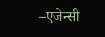–एजेन्सी